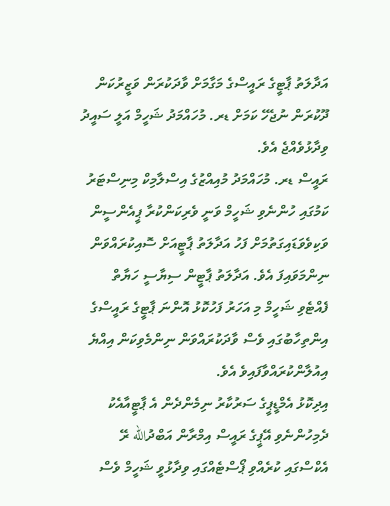އަދާލަތު ޕާޓީގެ ރައީސްގެ މަގާމަށް ވާދަކުރަން ވަޒީރުކަން ދޫކުރަން ނުޖެހޭ ކަމަށް ޑރ. މުހައްމަދު ޝަހީމް އަލީ ސައީދު ވިދާޅުވެއްޖެ އެވެ.
ރައީސް ޑރ. މުހައްމަދު މުއިއްޒުގެ އިސްލާމިކް މިނިސްޓަރު ކަމުގައި ހުންނެވި ޝަހީމް ވަނީ ވެރިކަންކުރާ ޕީއެންސީން ވަކިވެވަޑައިގަތުމަށް ފަހު އަދާލަތު ޕާޓީއަށް ސޮއިކުރައްވަން ނިންމަވައިފަ އެވެ. އަދާލަތު ޕާޓީން ސިޔާސީ ހަޔާތް ފެއްޓެވި ޝަހީމް މި އަހަރު ފަހުކޮޅު އޮންނަ ޕާޓީގެ ރައީސްގެ އިންތިހާބުގައި ވެސް ވާދަކުރައްވަން ނިންމެވިކަން އިއްޔެ އިއުލާންކުރައްވާފައިވެ އެވެ.
އިދިކޮޅު އެމްޑީޕީގެ ސަރުކާރު ނިމެންދެން އެ ޕާޓީއާއެކު ދެމިހުންނެވި އޭޕީގެ ރައީސް އިމްރާން އަބްދުالله ރޭ އެކްސްގައި ކުރެއްވި ޕޯސްޓެއްގައި ވިދާޅުވީ ޝަހީމް ވެސް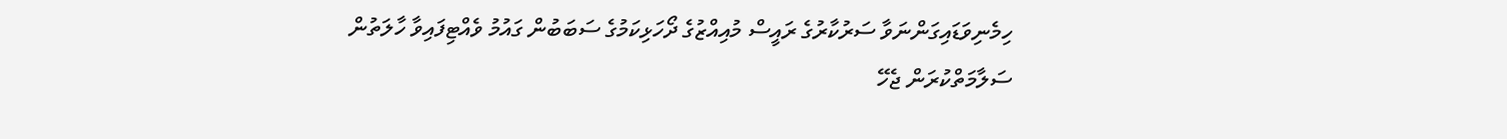ހިމެނިވަޑައިގަންނަވާ ސަރުކާރުގެ ރައީސް މުއިއްޒުގެ ދޯހަޅިކަމުގެ ސަބަބުން ގައުމު ވެއްޓިފައިވާ ހާލަތުން ސަލާމަތްކުރަން ޖެހޭ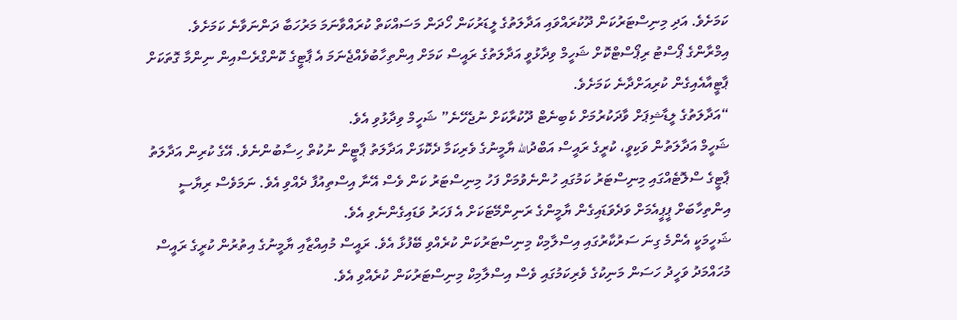ކަމަށެވެ. އަދި މިނިސްޓަރުކަން ދޫކުރައްވައި އަދާލަތުގެ ލީޑަރުކަން ހޯދަން މަސައްކަތް ކުރައްވާނަމަ މަރުހަބާ ދަންނަވާނެ ކަމަށެވެ.
އިމްރާންގެ ޕޯސްޓު ރިޕޯސްޓްކޮށް ޝަހީމް ވިދާޅުވީ އަދާލަތުގެ ރައީސް ކަމަށް އިންތިހާބުވެއްޖެނަމަ އެ ޕާޓީގެ ކޮންގްރެސްއިން ނިންމާ ގޮތަކަށް ޕާޓީއާއެއިގެން ކުރިއަށްދާނެ ކަމަށެވެ.
“އަދާލަތުގެ ލީޑާޝިޕަށް ވާދަކުރުމަށް ކެބިނެޓް ދޫކުރާކަށް ނުޖެހޭނެ” ޝަހީމް ވިދާޅުވި އެވެ.
ޝަހީމް އަދާލަތުން ވަކިވީ، ކުރީގެ ރައީސް އަބްދުالله ޔާމީނުގެ ވެރިކަމާ ދެކޮޅަށް އަދާލަތު ޕާޓީން ނުކުތް ހިސާބުންނެވެ. އޭގެ ކުރިން އަދާލަތު ޕާޓީގެ ސްލޮޓެއްގައި މިނިސްޓަރު ކަމުގައި ހުންނެވުމަށް ފަހު މިނިސްޓަރު ކަން ވެސް އޭނާ އިސްތިއުފާ ދެއްވި އެވެ. ނަމަވެސް ރިޔާސީ އިންތިހާބަށް ޕީޕީއެމަށް ވަދެވަޑައިގެން ޔާމީންގެ ރަނިންމޭޓަކަށް އެ ފަހަރު ވަޑައިގެންނެވި އެވެ.
ޝަހީމަކީ އެންމެ ގިނަ ސަރުކާރުގައި އިސްލާމިކް މިނިސްޓަރުކަން ކުރެއްވި ބޭފުޅާ އެވެ. ރައީސް މުއިއްޒާއި ޔާމީނުގެ އިތުރުން ކުރީގެ ރައީސް މުހައްމަދު ވަހީދު ހަސަން މަނިކުގެ ވެރިކަމުގައި ވެސް އިސްލާމިކް މިނިސްޓަރުކަން ކުރެއްވި އެވެ.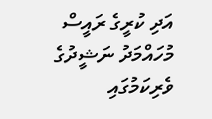އަދި ކުރީގެ ރައީސް މުހައްމަދު ނަޝީދުގެ ވެރިކަމުގައި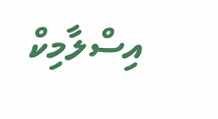އިސްލާމިކް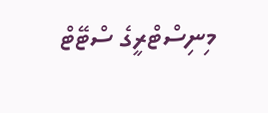މިނިސްޓްރީގެ ސްޓޭޓް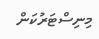މިނިސްޓަރުކަން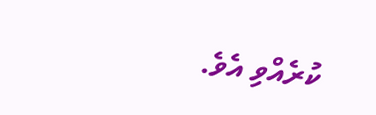ކުރެއްވި އެވެ.